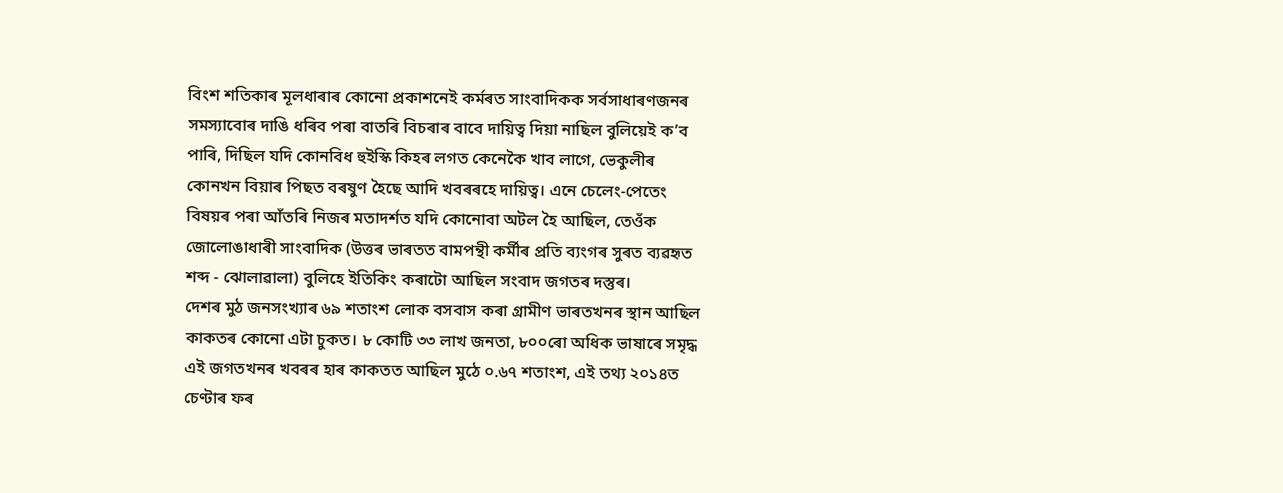বিংশ শতিকাৰ মূলধাৰাৰ কোনো প্ৰকাশনেই কৰ্মৰত সাংবাদিকক সৰ্বসাধাৰণজনৰ সমস্যাবোৰ দাঙি ধৰিব পৰা বাতৰি বিচৰাৰ বাবে দায়িত্ব দিয়া নাছিল বুলিয়েই ক’ব পাৰি, দিছিল যদি কোনবিধ হুইস্কি কিহৰ লগত কেনেকৈ খাব লাগে, ভেকুলীৰ কোনখন বিয়াৰ পিছত বৰষুণ হৈছে আদি খবৰৰহে দায়িত্ব। এনে চেলেং-পেতেং বিষয়ৰ পৰা আঁতৰি নিজৰ মতাদৰ্শত যদি কোনোবা অটল হৈ আছিল, তেওঁক জোলোঙাধাৰী সাংবাদিক (উত্তৰ ভাৰতত বামপন্থী কৰ্মীৰ প্ৰতি ব্যংগৰ সুৰত ব্যৱহৃত শব্দ - ঝোলাৱালা) বুলিহে ইতিকিং কৰাটো আছিল সংবাদ জগতৰ দস্তুৰ।
দেশৰ মুঠ জনসংখ্যাৰ ৬৯ শতাংশ লোক বসবাস কৰা গ্ৰামীণ ভাৰতখনৰ স্থান আছিল কাকতৰ কোনো এটা চুকত। ৮ কোটি ৩৩ লাখ জনতা, ৮০০ৰো অধিক ভাষাৰে সমৃদ্ধ এই জগতখনৰ খবৰৰ হাৰ কাকতত আছিল মুঠে ০.৬৭ শতাংশ, এই তথ্য ২০১৪ত চেণ্টাৰ ফৰ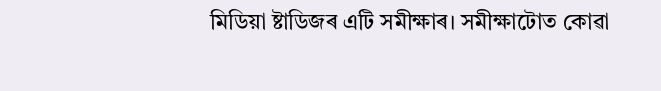মিডিয়া ষ্টাডিজৰ এটি সমীক্ষাৰ। সমীক্ষাটোত কোৱা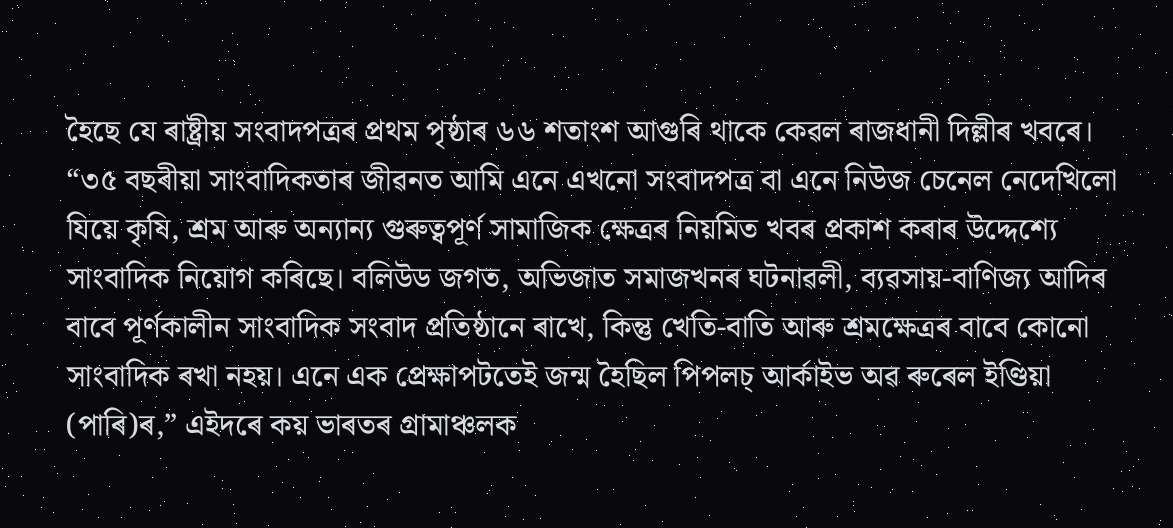হৈছে যে ৰাষ্ট্ৰীয় সংবাদপত্ৰৰ প্ৰথম পৃষ্ঠাৰ ৬৬ শতাংশ আগুৰি থাকে কেৱল ৰাজধানী দিল্লীৰ খবৰে।
“৩৫ বছৰীয়া সাংবাদিকতাৰ জীৱনত আমি এনে এখনো সংবাদপত্ৰ বা এনে নিউজ চেনেল নেদেখিলো যিয়ে কৃষি, শ্ৰম আৰু অন্যান্য গুৰুত্বপূৰ্ণ সামাজিক ক্ষেত্রৰ নিয়মিত খবৰ প্ৰকাশ কৰাৰ উদ্দেশ্যে সাংবাদিক নিয়োগ কৰিছে। বলিউড জগত, অভিজাত সমাজখনৰ ঘটনাৱলী, ব্যৱসায়-বাণিজ্য আদিৰ বাবে পূৰ্ণকালীন সাংবাদিক সংবাদ প্ৰতিষ্ঠানে ৰাখে, কিন্তু খেতি-বাতি আৰু শ্ৰমক্ষেত্রৰ বাবে কোনো সাংবাদিক ৰখা নহয়। এনে এক প্ৰেক্ষাপটতেই জন্ম হৈছিল পিপলচ্ আৰ্কাইভ অৱ ৰুৰেল ইণ্ডিয়া (পাৰি)ৰ,” এইদৰে কয় ভাৰতৰ গ্ৰামাঞ্চলক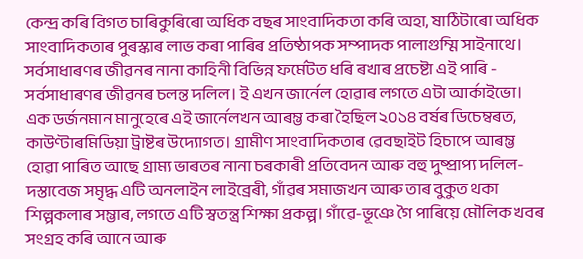কেন্দ্ৰ কৰি বিগত চাৰিকুৰিৰো অধিক বছৰ সাংবাদিকতা কৰি অহা, ষাঠিটাৰো অধিক সাংবাদিকতাৰ পুৰস্কাৰ লাভ কৰা পাৰিৰ প্ৰতিষ্ঠাপক সম্পাদক পালাগুম্মি সাইনাথে।
সৰ্বসাধাৰণৰ জীৱনৰ নানা কাহিনী বিভিন্ন ফৰ্মেটত ধৰি ৰখাৰ প্ৰচেষ্টা এই পাৰি - সৰ্বসাধাৰণৰ জীৱনৰ চলন্ত দলিল। ই এখন জাৰ্নেল হোৱাৰ লগতে এটা আৰ্কাইভো। এক ডৰ্জনমান মানুহেৰে এই জাৰ্নেলখন আৰম্ভ কৰা হৈছিল ২০১৪ বৰ্ষৰ ডিচেম্বৰত, কাউণ্টাৰমিডিয়া ট্ৰাষ্টৰ উদ্যোগত। গ্ৰামীণ সাংবাদিকতাৰ ৱেবছাইট হিচাপে আৰম্ভ হোৱা পাৰিত আছে গ্ৰাম্য ভাৰতৰ নানা চৰকাৰী প্ৰতিবেদন আৰু বহু দুষ্প্ৰাপ্য দলিল-দস্তাবেজ সমৃদ্ধ এটি অনলাইন লাইব্ৰেৰী, গাঁৱৰ সমাজখন আৰু তাৰ বুকুত থকা শিল্পকলাৰ সম্ভাৰ, লগতে এটি স্বতন্ত্ৰ শিক্ষা প্ৰকল্প। গাঁৱে-ভূঞে গৈ পাৰিয়ে মৌলিক খবৰ সংগ্ৰহ কৰি আনে আৰু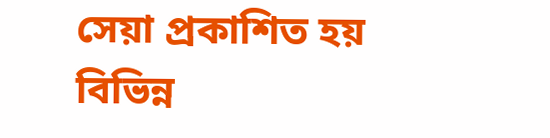সেয়া প্ৰকাশিত হয় বিভিন্ন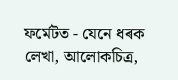ফৰ্মেটত - যেনে ধৰক লেখা, আলোকচিত্ৰ,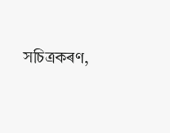সচিত্ৰকৰণ,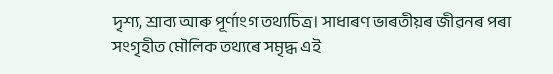দৃশ্য, শ্ৰাব্য আৰু পূৰ্ণাংগ তথ্যচিত্ৰ। সাধাৰণ ভাৰতীয়ৰ জীৱনৰ পৰা সংগৃহীত মৌলিক তথ্যৰে সমৃদ্ধ এই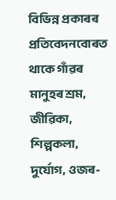বিভিন্ন প্ৰকাৰৰ প্ৰতিবেদনবোৰত থাকে গাঁৱৰ মানুহৰ শ্ৰম, জীৱিকা, শিল্পকলা, দুৰ্যোগ, ওজৰ-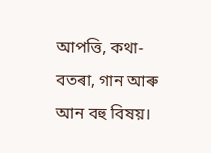আপত্তি, কথা-বতৰা, গান আৰু আন বহু বিষয়।